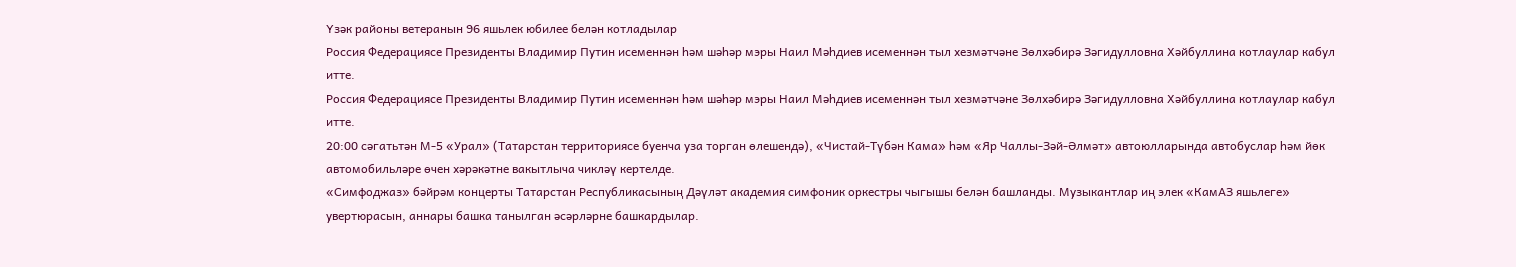Үзәк районы ветеранын 96 яшьлек юбилее белән котладылар
Россия Федерациясе Президенты Владимир Путин исеменнән һәм шәһәр мэры Наил Мәһдиев исеменнән тыл хезмәтчәне Зөлхәбирә Зәгидулловна Хәйбуллина котлаулар кабул итте.
Россия Федерациясе Президенты Владимир Путин исеменнән һәм шәһәр мэры Наил Мәһдиев исеменнән тыл хезмәтчәне Зөлхәбирә Зәгидулловна Хәйбуллина котлаулар кабул итте.
20:00 сәгатьтән М-5 «Урал» (Татарстан территориясе буенча уза торган өлешендә), «Чистай-Түбән Кама» һәм «Яр Чаллы-Зәй-Әлмәт» автоюлларында автобуслар һәм йөк автомобильләре өчен хәрәкәтне вакытлыча чикләү кертелде.
«Симфоджаз» бәйрәм концерты Татарстан Республикасының Дәүләт академия симфоник оркестры чыгышы белән башланды. Музыкантлар иң элек «КамАЗ яшьлеге» увертюрасын, аннары башка танылган әсәрләрне башкардылар.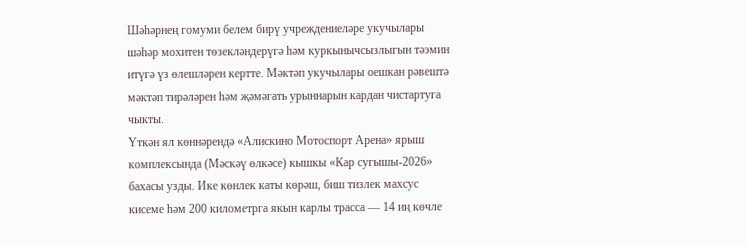Шәһәрнең гомуми белем бирү учреждениеләре укучылары шәһәр мохитен төзекләндерүгә һәм куркынычсызлыгын тәэмин итүгә үз өлешләрен кертте. Мәктәп укучылары оешкан рәвештә мәктәп тирәләрен һәм җәмәгать урыннарын кардан чистартуга чыкты.
Үткән ял көннәрендә «Алискино Мотоспорт Арена» ярыш комплексында (Мәскәү өлкәсе) кышкы «Кар сугышы-2026» бахасы узды. Ике көнлек каты көрәш, биш тизлек махсус кисеме һәм 200 километрга якын карлы трасса — 14 иң көчле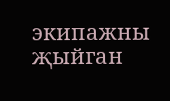экипажны җыйган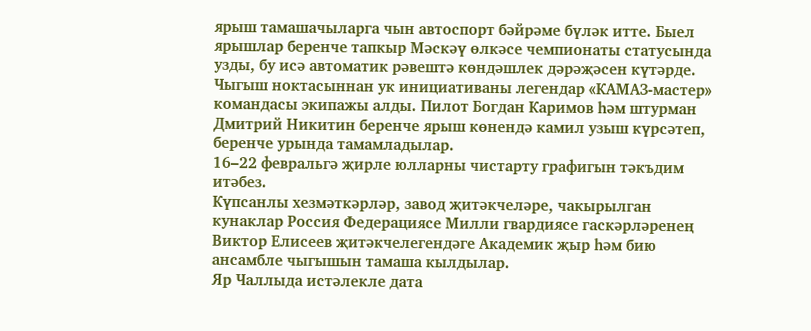ярыш тамашачыларга чын автоспорт бәйрәме бүләк итте. Быел ярышлар беренче тапкыр Мәскәү өлкәсе чемпионаты статусында узды, бу исә автоматик рәвештә көндәшлек дәрәҗәсен күтәрде. Чыгыш ноктасыннан ук инициативаны легендар «КАМАЗ-мастер» командасы экипажы алды. Пилот Богдан Каримов һәм штурман Дмитрий Никитин беренче ярыш көнендә камил узыш күрсәтеп, беренче урында тамамладылар.
16–22 февральгә җирле юлларны чистарту графигын тәкъдим итәбез.
Күпсанлы хезмәткәрләр, завод җитәкчеләре, чакырылган кунаклар Россия Федерациясе Милли гвардиясе гаскәрләренең Виктор Елисеев җитәкчелегендәге Академик җыр һәм бию ансамбле чыгышын тамаша кылдылар.
Яр Чаллыда истәлекле дата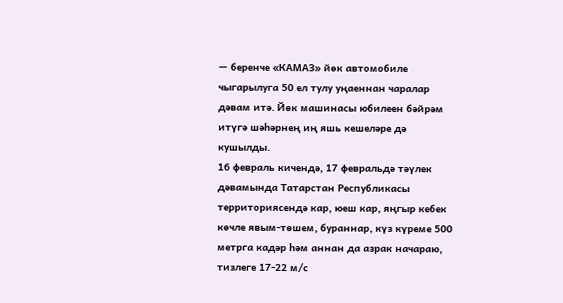— беренче «КАМАЗ» йөк автомобиле чыгарылуга 50 ел тулу уңаеннан чаралар дәвам итә. Йөк машинасы юбилеен бәйрәм итүгә шәһәрнең иң яшь кешеләре дә кушылды.
16 февраль кичендә, 17 февральдә тәүлек дәвамында Татарстан Республикасы территориясендә кар, юеш кар, яңгыр кебек көчле явым-төшем, бураннар, күз күреме 500 метрга кадәр һәм аннан да азрак начараю, тизлеге 17-22 м/с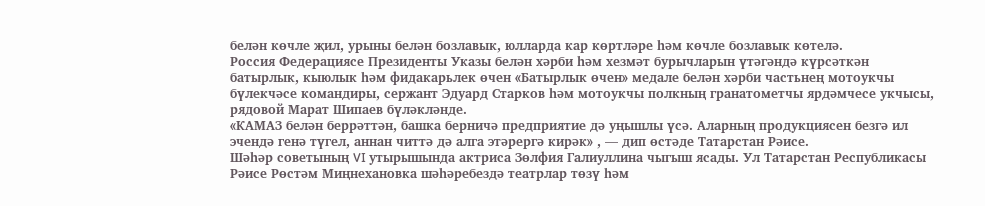белән көчле җил, урыны белән бозлавык, юлларда кар көртләре һәм көчле бозлавык көтелә.
Россия Федерациясе Президенты Указы белән хәрби һәм хезмәт бурычларын үтәгәндә күрсәткән батырлык, кыюлык һәм фидакарьлек өчен «Батырлык өчен» медале белән хәрби частьнең мотоукчы бүлекчәсе командиры, сержант Эдуард Старков һәм мотоукчы полкның гранатометчы ярдәмчесе укчысы, рядовой Марат Шипаев бүләкләнде.
«КАМАЗ белән беррәттән, башка берничә предприятие дә уңышлы үсә. Аларның продукциясен безгә ил эчендә генә түгел, аннан читтә дә алга этәрергә кирәк» , — дип өстәде Татарстан Рәисе.
Шәһәр советының VI утырышында актриса Зөлфия Галиуллина чыгыш ясады. Ул Татарстан Республикасы Рәисе Рөстәм Миңнехановка шәһәребездә театрлар төзү һәм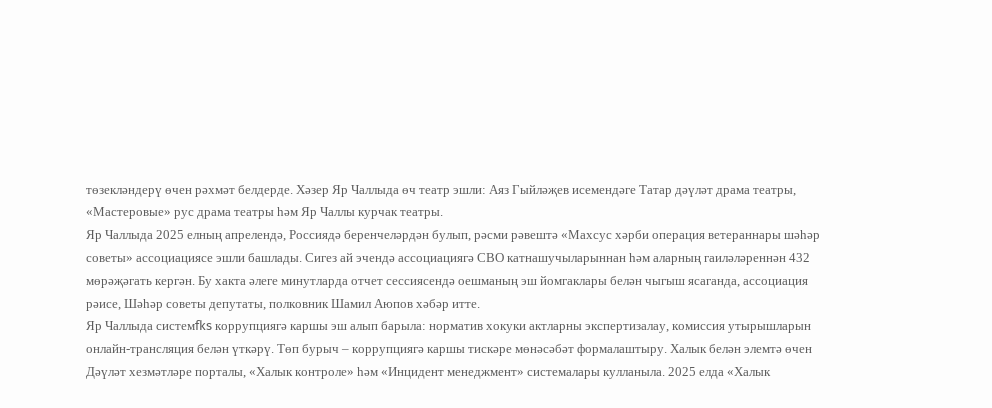төзекләндерү өчен рәхмәт белдерде. Хәзер Яр Чаллыда өч театр эшли: Аяз Гыйләҗев исемендәге Татар дәүләт драма театры, «Мастеровые» рус драма театры һәм Яр Чаллы курчак театры.
Яр Чаллыда 2025 елның апрелендә, Россиядә беренчеләрдән булып, рәсми рәвештә «Махсус хәрби операция ветераннары шәһәр советы» ассоциациясе эшли башлады. Сигез ай эчендә ассоциациягә СВО катнашучыларыннан һәм аларның гаиләләреннән 432 мөрәҗәгать кергән. Бу хакта әлеге минутларда отчет сессиясендә оешманың эш йомгаклары белән чыгыш ясаганда, ассоциация рәисе, Шәһәр советы депутаты, полковник Шамил Аюпов хәбәр итте.
Яр Чаллыда системfks коррупциягә каршы эш алып барыла: норматив хокуки актларны экспертизалау, комиссия утырышларын онлайн-трансляция белән үткәрү. Төп бурыч – коррупциягә каршы тискәре мөнәсәбәт формалаштыру. Халык белән элемтә өчен Дәүләт хезмәтләре порталы, «Халык контроле» һәм «Инцидент менеджмент» системалары кулланыла. 2025 елда «Халык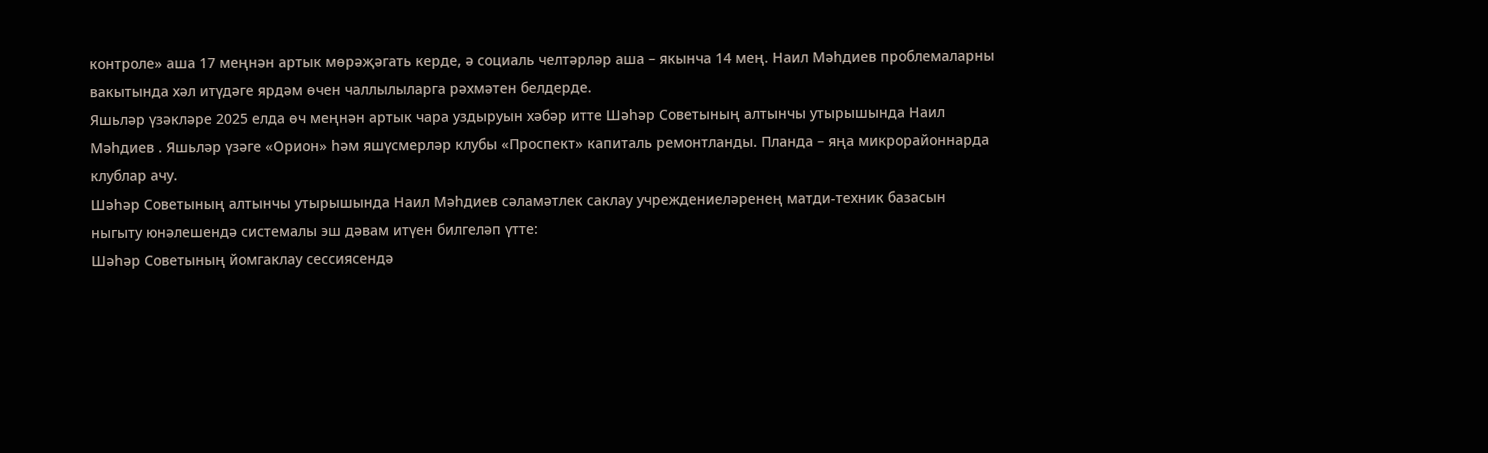контроле» аша 17 меңнән артык мөрәҗәгать керде, ә социаль челтәрләр аша – якынча 14 мең. Наил Мәһдиев проблемаларны вакытында хәл итүдәге ярдәм өчен чаллылыларга рәхмәтен белдерде.
Яшьләр үзәкләре 2025 елда өч меңнән артык чара уздыруын хәбәр итте Шәһәр Советының алтынчы утырышында Наил Мәһдиев . Яшьләр үзәге «Орион» һәм яшүсмерләр клубы «Проспект» капиталь ремонтланды. Планда – яңа микрорайоннарда клублар ачу.
Шәһәр Советының алтынчы утырышында Наил Мәһдиев сәламәтлек саклау учреждениеләренең матди‑техник базасын ныгыту юнәлешендә системалы эш дәвам итүен билгеләп үтте:
Шәһәр Советының йомгаклау сессиясендә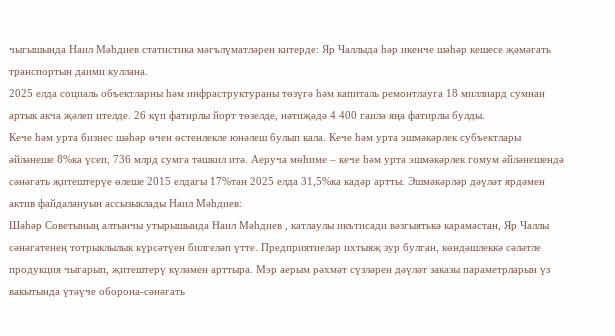чыгышында Наил Мәһдиев статистика мәгълүматләрен китерде: Яр Чаллыда һәр икенче шәһәр кешесе җәмәгать транспортын даими куллана.
2025 елда социаль объектларны һәм инфраструктураны төзүгә һәм капиталь ремонтлауга 18 миллиард сумнан артык акча җәлеп ителде. 26 күп фатирлы йорт төзелде, нәтиҗәдә 4 400 гаилә яңа фатирлы булды.
Кече һәм урта бизнес шәһәр өчен өстенлекле юнәлеш булып кала. Кече һәм урта эшмәкәрлек субъектлары әйләнеше 8%ка үсеп, 736 млрд сумга тәшкил итә. Аеруча мөһиме – кече һәм урта эшмәкәрлек гомум әйләнешендә сәнәгать җитештерүе өлеше 2015 елдагы 17%тан 2025 елда 31,5%ка кадәр артты. Эшмәкәрләр дәүләт ярдәмен актив файдалануын ассызыклады Наил Мәһдиев:
Шәһәр Советының алтынчы утырышында Наил Мәһдиев , катлаулы икътисади вәзгыятькә карамастан, Яр Чаллы сәнәгатенең тотрыклылык күрсәтүен билгеләп үтте. Предприятиеләр ихтыяҗ зур булган, көндәшлеккә сәләтле продукция чыгарып, җитештерү күләмен арттыра. Мэр аерым рәхмәт сүзләрен дәүләт заказы параметрларын үз вакытында үтәүче оборона‑сәнәгать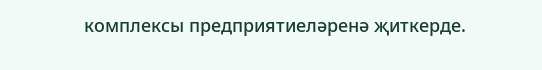комплексы предприятиеләренә җиткерде.